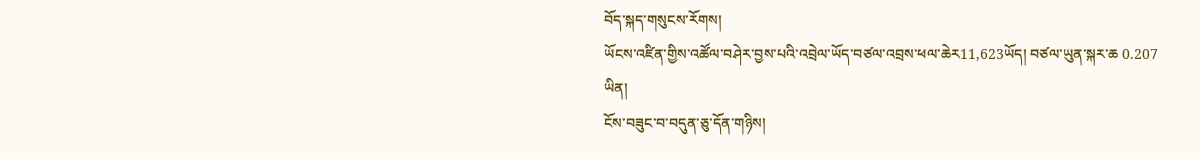བོད་སྐད་གསུངས་རོགས།
ཡོངས་འཛིན་གྱིས་འཚོལ་བཤེར་བྱས་པའི་འབྲེལ་ཡོད་བཙལ་འབྲས་ཕལ་ཆེར11,623ཡོད། བཙལ་ཡུན་སྐར་ཆ 0.207
ཡིན།
ངོས་བཟུང་བ་བདུན་ཅུ་དོན་གཉིས།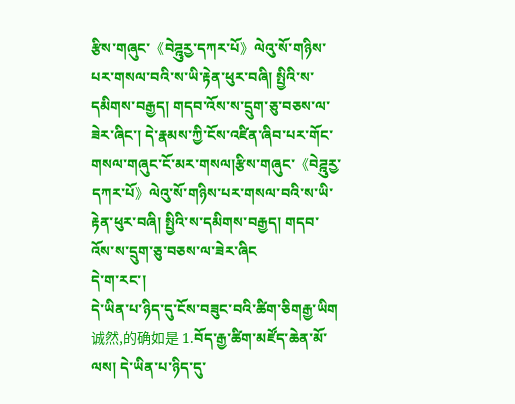རྩིས་གཞུང་《བེཌྰུརྱ་དཀར་པོ》ལེའུ་སོ་གཉིས་པར་གསལ་བའི་ས་ཡི་རྟེན་ཕུར་བཞི། སྤྱིའི་ས་དམིགས་བརྒྱད། གདབ་འོས་ས་དྲུག་ཅུ་བཅས་ལ་ཟེར་ཞིང་། དེ་རྣམས་ཀྱི་ངོས་འཛིན་ཞིབ་པར་གོང་གསལ་གཞུང་ངོ་མར་གསལ།རྩིས་གཞུང་《བེཌྰུརྱ་དཀར་པོ》ལེའུ་སོ་གཉིས་པར་གསལ་བའི་ས་ཡི་རྟེན་ཕུར་བཞི། སྤྱིའི་ས་དམིགས་བརྒྱད། གདབ་འོས་ས་དྲུག་ཅུ་བཅས་ལ་ཟེར་ཞིང
དེ་ག་རང་།
དེ་ཡིན་པ་ཉིད་དུ་ངོས་བཟུང་བའི་ཚིག་ཅིགརྒྱ་ཡིག 诚然,的确如是 1.བོད་རྒྱ་ཚིག་མཛོད་ཆེན་མོ་ལས། དེ་ཡིན་པ་ཉིད་དུ་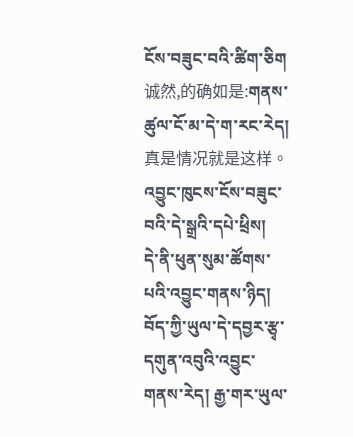ངོས་བཟུང་བའི་ཚིག་ཅིག 诚然,的确如是:གནས་ཚུལ་ངོ་མ་དེ་ག་རང་རེད། 真是情况就是这样。
འབྱུང་ཁུངས་ངོས་བཟུང་བའི་དེ་སྒྲའི་དཔེ་ཕྲིས།
དེ་ནི་ཕུན་སུམ་ཚོགས་པའི་འབྱུང་གནས་ཉིད། བོད་ཀྱི་ཡུལ་དེ་དབྱར་རྩྭ་དགུན་འབུའི་འབྱུང་གནས་རེད། རྒྱ་གར་ཡུལ་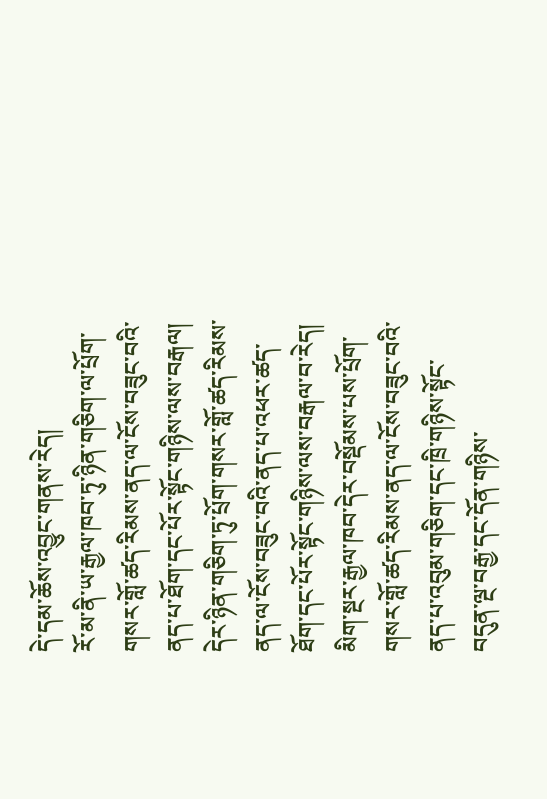དེ་དམ་ཆོས་འབྱུང་གནས་རེད།
རོ་མ་ནི་ཡ་རྒྱལ་ཁབ་ཏུ་ཉིན་གཅིག་ལ་པྲོག་གསར་གློ་ཚད་རིམས་ནད་ལ་ངོས་བཟུང་བའི་ནད་པ་ཐོག་དང་པོར་སྟོང་གཉིས་ལས་བརྒལ།
དེར་ཉིན་གཅིག་ཏུ་པྲོག་གསར་གློ་ཚད་རིམས་ནད་ལ་ངོས་བཟུང་བའི་ནད་པ་འཕར་ཚད་ཐོག་དང་པོར་སྟོང་གཉིས་ལས་བརྒལ་བ་རེད། མིག་སྔར་རྒྱལ་ཁབ་དེར་བསྡོམས་པས་པྲོག་གསར་གློ་ཚད་རིམས་ནད་ལ་ངོས་བཟུང་བའི་ནད་པ་འབུམ་གཅིག་དང་ཁྲི་གཉིས་སྟོང་བདུན་ལྔ་བརྒྱ་དང་དོན་གཉིས་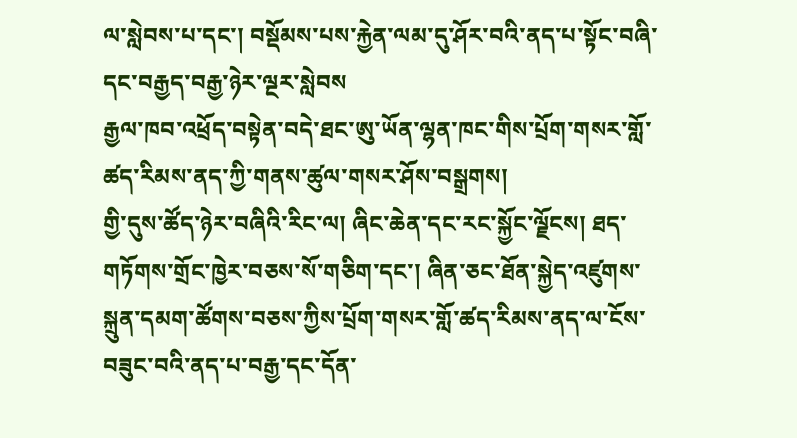ལ་སླེབས་པ་དང་། བསྡོམས་པས་རྐྱེན་ལམ་དུ་ཤོར་བའི་ནད་པ་སྟོང་བཞི་དང་བརྒྱད་བརྒྱ་ཉེར་ལྔར་སླེབས
རྒྱལ་ཁབ་འཕྲོད་བསྟེན་བདེ་ཐང་ཨུ་ཡོན་ལྷན་ཁང་གིས་པྲོག་གསར་གློ་ཚད་རིམས་ནད་ཀྱི་གནས་ཚུལ་གསར་ཤོས་བསྒྲགས།
གྱི་དུས་ཚོད་ཉེར་བཞིའི་རིང་ལ། ཞིང་ཆེན་དང་རང་སྐྱོང་ལྗོངས། ཐད་གཏོགས་གྲོང་ཁྱེར་བཅས་སོ་གཅིག་དང་། ཞིན་ཅང་ཐོན་སྐྱེད་འཛུགས་སྐྲུན་དམག་ཚོགས་བཅས་ཀྱིས་པྲོག་གསར་གློ་ཚད་རིམས་ནད་ལ་ངོས་བཟུང་བའི་ནད་པ་བརྒྱ་དང་དོན་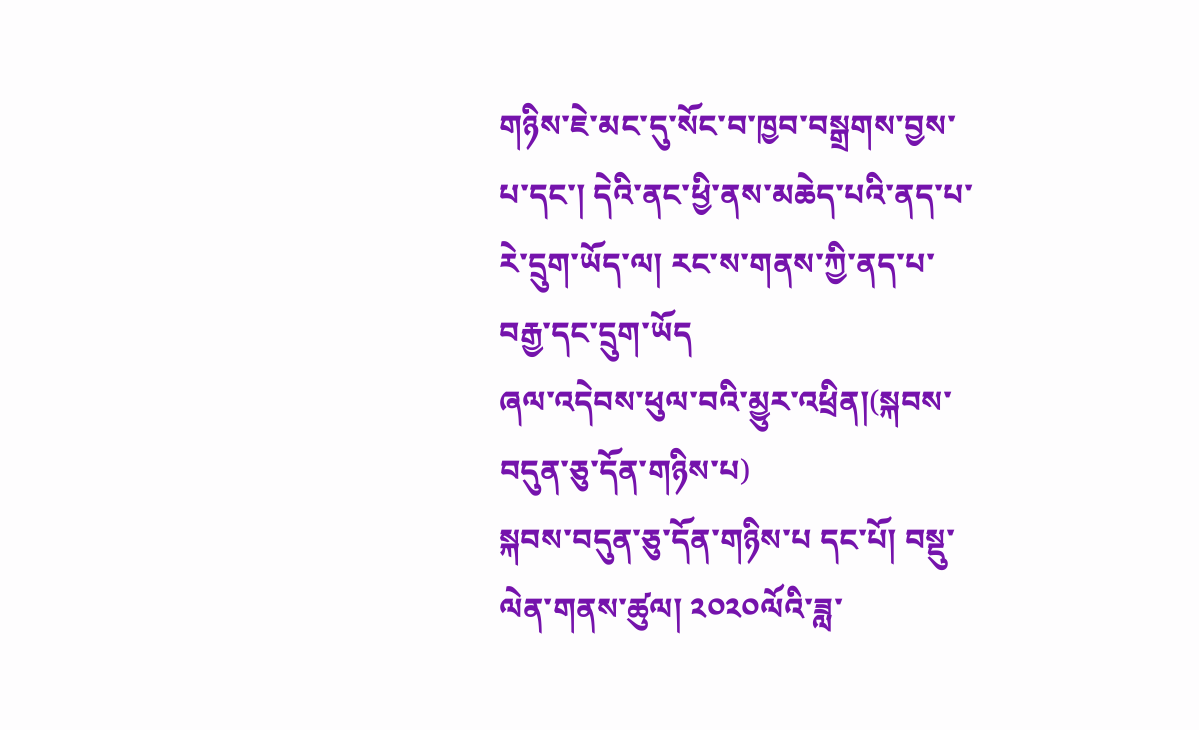གཉིས་ཇེ་མང་དུ་སོང་བ་ཁྱབ་བསྒྲགས་བྱས་པ་དང་། དེའི་ནང་ཕྱི་ནས་མཆེད་པའི་ནད་པ་རེ་དྲུག་ཡོད་ལ། རང་ས་གནས་ཀྱི་ནད་པ་བརྒྱ་དང་དྲུག་ཡོད
ཞལ་འདེབས་ཕུལ་བའི་མྱུར་འཕྲིན།(སྐབས་བདུན་ཅུ་དོན་གཉིས་པ)
སྐབས་བདུན་ཅུ་དོན་གཉིས་པ དང་པོ། བསྡུ་ལེན་གནས་ཚུལ། ༢༠༢༠ལོའི་ཟླ་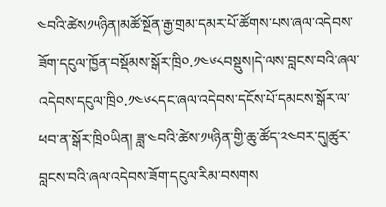༤བའི་ཚེས༡༥ཉིན།མཚོ་སྔོན་རྒྱ་གྲམ་དམར་པོ་ཚོགས་པས་ཞལ་འདེབས་ཟོག་དངུལ་ཁྱོན་བསྡོམས་སྒོར་ཁྲི༠.༡༤༦༨བསྡུས།དེ་ལས་བླངས་བའི་ཞལ་འདེབས་དངུལ་ཁྲི༠.༡༤༦༨དང་ཞལ་འདེབས་དངོས་པོ་དམངས་སྒོར་ལ་ཕབ་ན་སྒོར་ཁྲི༠ཡིན། ཟླ་༤བའི་ཚེས་༡༥ཉིན་གྱི་ཆུ་ཚོད་༢༤བར་དུ།ཚུར་བླངས་བའི་ཞལ་འདེབས་ཟོག་དངུལ་རིམ་བསགས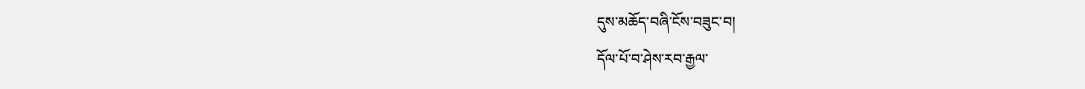དུས་མཆོད་བཞི་ངོས་བཟུང་བ།
དོལ་པོ་བ་ཤེས་རབ་རྒྱལ་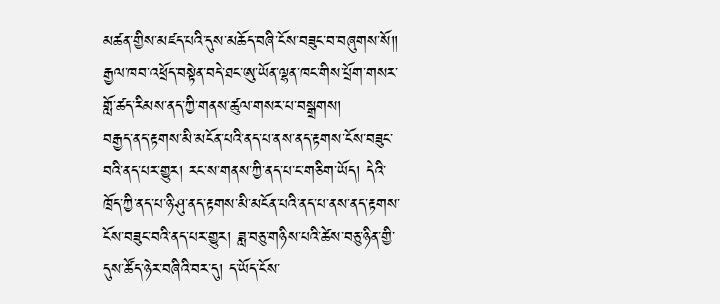མཚན་གྱིས་མཛད་པའི་དུས་མཆོད་བཞི་ངོས་བཟུང་བ་བཞུགས་སོ༎
རྒྱལ་ཁབ་འཕྲོད་བསྟེན་བདེ་ཐང་ཨུ་ཡོན་ལྷན་ཁང་གིས་པྲོག་གསར་གློ་ཚད་རིམས་ནད་ཀྱི་གནས་ཚུལ་གསར་པ་བསྒྲགས།
བརྒྱད་ནད་རྟགས་མི་མངོན་པའི་ནད་པ་ནས་ནད་རྟགས་ངོས་བཟུང་བའི་ནད་པར་གྱུར། རང་ས་གནས་ཀྱི་ནད་པ་ང་གཅིག་ཡོད། དེའི་ཁྲོད་ཀྱི་ནད་པ་ཉི་ཤུ་ནད་རྟགས་མི་མངོན་པའི་ནད་པ་ནས་ནད་རྟགས་ངོས་བཟུང་བའི་ནད་པར་གྱུར། ཟླ་བཅུ་གཉིས་པའི་ཚེས་བཅུ་ཉིན་གྱི་དུས་ཚོད་ཉེར་བཞིའི་བར་དུ། ད་ཡོད་ངོས་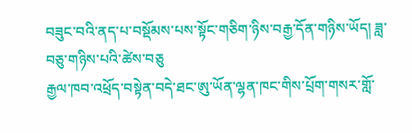བཟུང་བའི་ནད་པ་བསྡོམས་པས་སྟོང་གཅིག་ཉིས་བརྒྱ་དོན་གཉིས་ཡོད། ཟླ་བཅུ་གཉིས་པའི་ཚེས་བཅུ
རྒྱལ་ཁབ་འཕྲོད་བསྟེན་བདེ་ཐང་ཨུ་ཡོན་ལྷན་ཁང་གིས་པྲོག་གསར་གློ་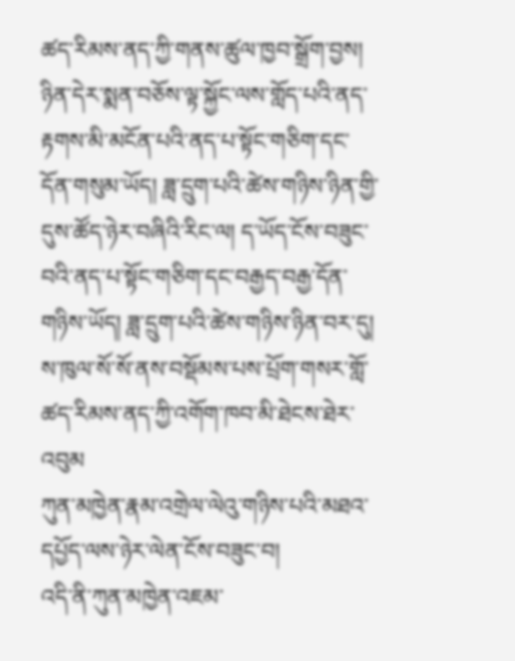ཚད་རིམས་ནད་ཀྱི་གནས་ཚུལ་ཁྱབ་སྒྲོག་བྱས།
ཉིན་དེར་སྨན་བཅོས་ལྟ་སྐྱོང་ལས་གློད་པའི་ནད་རྟགས་མི་མངོན་པའི་ནད་པ་སྟོང་གཅིག་དང་དོན་གསུམ་ཡོད། ཟླ་དྲུག་པའི་ཚེས་གཉིས་ཉིན་གྱི་དུས་ཚོད་ཉེར་བཞིའི་རིང་ལ། ད་ཡོད་ངོས་བཟུང་བའི་ནད་པ་སྟོང་གཅིག་དང་བརྒྱད་བརྒྱ་དོན་གཉིས་ཡོད། ཟླ་དྲུག་པའི་ཚེས་གཉིས་ཉིན་བར་དུ། ས་ཁུལ་སོ་སོ་ནས་བསྡོམས་པས་པྲོག་གསར་གློ་ཚད་རིམས་ནད་ཀྱི་འགོག་ཁབ་མི་ཐེངས་ཐེར་འབུམ
ཀུན་མཁྱེན་རྣམ་འགྲེལ་ལེའུ་གཉིས་པའི་མཐའ་དཔྱོད་ལས་ཉེར་ལེན་ངོས་བཟུང་བ།
འདི་ནི་ཀུན་མཁྱེན་འཇམ་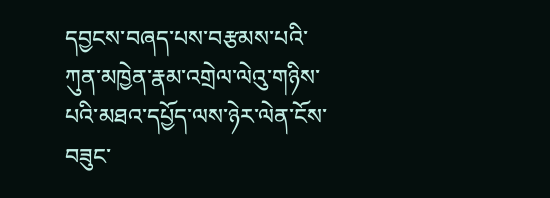དབྱངས་བཞད་པས་བརྩམས་པའི་ཀུན་མཁྱེན་རྣམ་འགྲེལ་ལེའུ་གཉིས་པའི་མཐའ་དཔྱོད་ལས་ཉེར་ལེན་ངོས་བཟུང་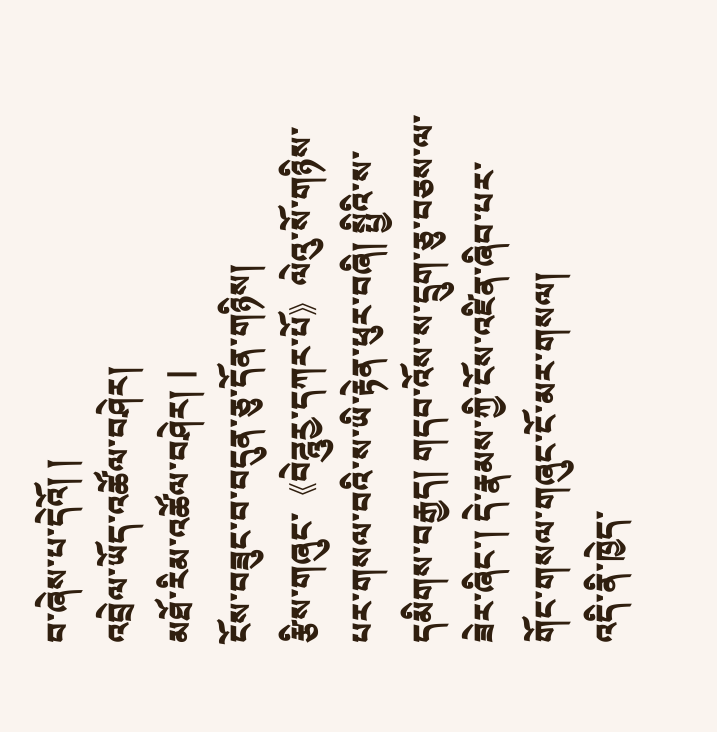བ་ཞེས་པ་དེའོ། །
འབྲེལ་ཡོད་འཚོལ་བཤེར།
མཐོ་རིམ་འཚོལ་བཤེར། |
ངོས་བཟུང་བ་བདུན་ཅུ་དོན་གཉིས།
རྩིས་གཞུང་《བེཌྰུརྱ་དཀར་པོ》ལེའུ་སོ་གཉིས་པར་གསལ་བའི་ས་ཡི་རྟེན་ཕུར་བཞི། སྤྱིའི་ས་དམིགས་བརྒྱད། གདབ་འོས་ས་དྲུག་ཅུ་བཅས་ལ་ཟེར་ཞིང་། དེ་རྣམས་ཀྱི་ངོས་འཛིན་ཞིབ་པར་གོང་གསལ་གཞུང་ངོ་མར་གསལ།
འདི་ནི་ཁྱེད་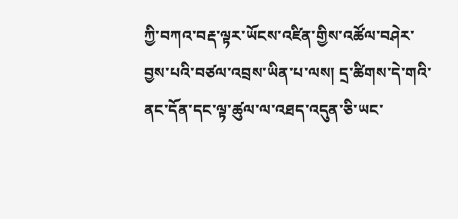ཀྱི་བཀའ་བརྡ་ལྟར་ཡོངས་འཛིན་གྱིས་འཚོལ་བཤེར་བྱས་པའི་བཙལ་འབྲས་ཡིན་པ་ལས། དྲ་ཚིགས་དེ་གའི་ནང་དོན་དང་ལྟ་ཚུལ་ལ་འཐད་འདུན་ཅི་ཡང་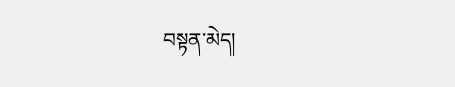བསྟན་མེད།